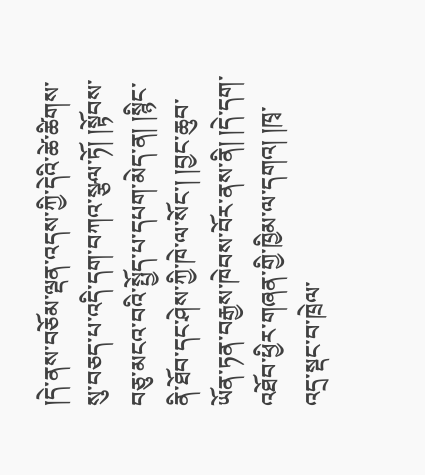།དེ་ནས་བཅོམ་ལྡན་འདས་ཀྱི་དེའི་ཚེ་ཚིགས་སུ་བཅད་པ་འདི་དག་བཀའ་སྩལ་ཏོ། །སྟོབས་བཅུ་མངའ་བའི་སྤྱོད་པ་དཔག་མེད་ན། །སྙིང་ནི་ཐོབ་དང་ཤེས་ཀྱི་ཁེ་ལ་སོང་། །བྱང་ཆུབ་ཡོན་ཏན་བརྒྱས་ཁེབས་བོར་ནས་ནི། །དེ་དག་འཐོབ་ཕྱིར་གཞན་གྱི་ཁྱིམ་ལ་དགའ། །ཁྭ་འདྲ་སྡང་བ་ཁྲེལ་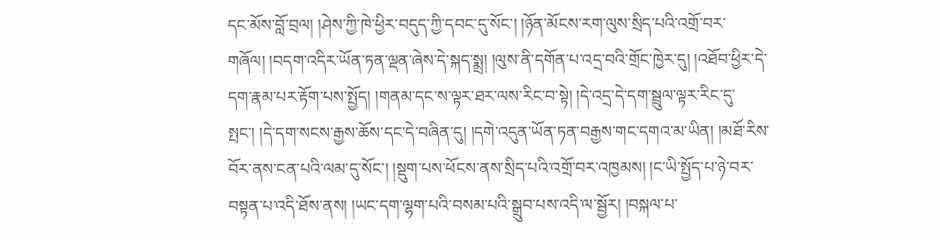དང་མོས་བློ་བྲལ། །ཤེས་ཀྱི་ཁེ་ཕྱིར་བདུད་ཀྱི་དབང་དུ་སོང་། །ཉོན་མོངས་རག་ལུས་སྲིད་པའི་འགྲོ་བར་གཞོལ། །བདག་འདིར་ཡོན་ཏན་ལྡན་ཞེས་དེ་སྐད་སྨྲ། །ལུས་ནི་དགོན་པ་འདྲ་བའི་གྲོང་ཁྱེར་དུ། །འཐོབ་ཕྱིར་དེ་དག་རྣམ་པར་རྟོག་པས་སྤྱོད། །གནམ་དང་ས་ལྟར་ཐར་ལས་རིང་བ་སྟེ། །དེ་འདྲ་དེ་དག་སྦྲུལ་ལྟར་རིང་དུ་སྤང་། །དེ་དག་སངས་རྒྱས་ཆོས་དང་དེ་བཞིན་དུ། །དགེ་འདུན་ཡོན་ཏན་བརྒྱས་གང་དགའ་མ་ཡིན། །མཐོ་རིས་བོར་ནས་ངན་པའི་ལམ་དུ་སོང་། །སྡུག་པས་ཕོངས་ནས་སྲིད་པའི་འགྲོ་བར་འཁྱམས། །ང་ཡི་སྤྱོད་པ་ཉེ་བར་བསྟན་པ་འདི་ཐོས་ནས། །ཡང་དག་ལྷག་པའི་བསམ་པའི་སྒྲུབ་པས་འདི་ལ་སྦྱོར། །བསྐལ་པ་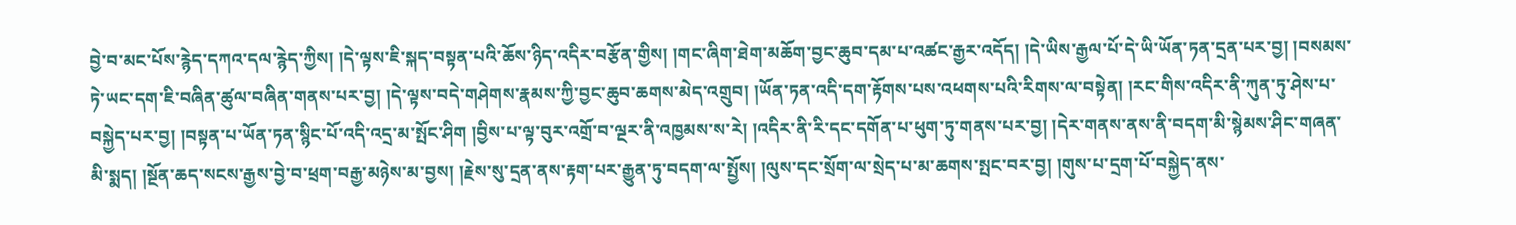བྱེ་བ་མང་པོས་རྙེད་དཀའ་དལ་རྙེད་ཀྱིས། །དེ་ལྟས་ཇི་སྐད་བསྟན་པའི་ཆོས་ཉིད་འདིར་བརྩོན་གྱིས། །གང་ཞིག་ཐེག་མཆོག་བྱང་ཆུབ་དམ་པ་འཚང་རྒྱར་འདོད། །དེ་ཡིས་རྒྱལ་པོ་དེ་ཡི་ཡོན་ཏན་དྲན་པར་བྱ། །བསམས་ཏེ་ཡང་དག་ཇི་བཞིན་ཚུལ་བཞིན་གནས་པར་བྱ། །དེ་ལྟས་བདེ་གཤེགས་རྣམས་ཀྱི་བྱང་ཆུབ་ཆགས་མེད་འགྲུབ། །ཡོན་ཏན་འདི་དག་རྟོགས་པས་འཕགས་པའི་རིགས་ལ་བསྟེན། །རང་གིས་འདིར་ནི་ཀུན་ཏུ་ཤེས་པ་བསྐྱེད་པར་བྱ། །བསྟན་པ་ཡོན་ཏན་སྙིང་པོ་འདི་འདྲ་མ་སྤོང་ཤིག །བྱིས་པ་ལྟ་བུར་འགྲོ་བ་ལྔར་ནི་འཁྱམས་ས་རེ། །འདིར་ནི་རི་དང་དགོན་པ་ཕུག་ཏུ་གནས་པར་བྱ། །དེར་གནས་ནས་ནི་བདག་མི་སྙེམས་ཤིང་གཞན་མི་སྨད། །སྔོན་ཆད་སངས་རྒྱས་བྱེ་བ་ཕྲག་བརྒྱ་མཉེས་མ་བྱས། །རྗེས་སུ་དྲན་ནས་རྟག་པར་རྒྱུན་ཏུ་བདག་ལ་སྤྱོས། །ལུས་དང་སྲོག་ལ་སྲེད་པ་མ་ཆགས་སྤང་བར་བྱ། །གུས་པ་དྲག་པོ་བསྐྱེད་ནས་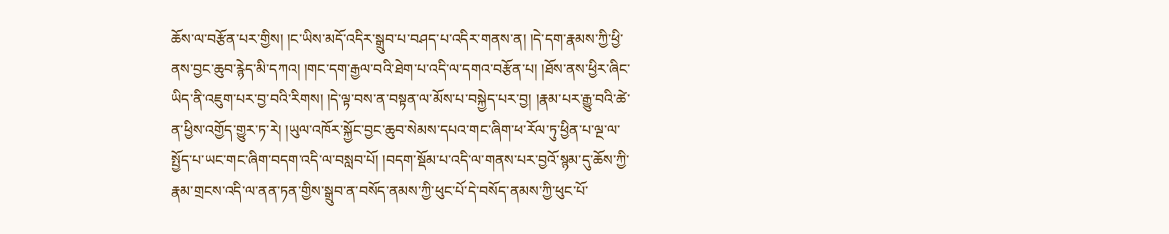ཆོས་ལ་བརྩོན་པར་གྱིས། །ང་ཡིས་མདོ་འདིར་སྒྲུབ་པ་བཤད་པ་འདིར་གནས་ན། །དེ་དག་རྣམས་ཀྱི་ཕྱི་ནས་བྱང་ཆུབ་རྙེད་མི་དཀའ། །གང་དག་རྒྱལ་བའི་ཐེག་པ་འདི་ལ་དགའ་བརྩོན་པ། །ཐོས་ནས་ཕྱིར་ཞིང་ཡིད་ནི་འཇུག་པར་བྱ་བའི་རིགས། །དེ་ལྟ་བས་ན་བསྟན་ལ་མོས་པ་བསྐྱེད་པར་བྱ། །རྣམ་པར་རྒྱུ་བའི་ཚེ་ན་ཕྱིས་འགྱོད་གྱུར་ཏ་རེ། །ཡུལ་འཁོར་སྐྱོང་བྱང་ཆུབ་སེམས་དཔའ་གང་ཞིག་ཕ་རོལ་ཏུ་ཕྱིན་པ་ལྔ་ལ་སྤྱོད་པ་ཡང་གང་ཞིག་བདག་འདི་ལ་བསླབ་པོ། །བདག་སྡོམ་པ་འདི་ལ་གནས་པར་བྱའོ་སྙམ་དུ་ཆོས་ཀྱི་རྣམ་གྲངས་འདི་ལ་ནན་ཏན་གྱིས་སྒྲུབ་ན་བསོད་ནམས་ཀྱི་ཕུང་པོ་དེ་བསོད་ནམས་ཀྱི་ཕུང་པོ་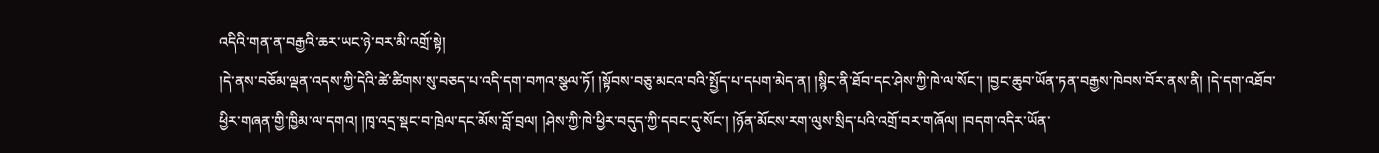འདིའི་གན་ན་བརྒྱའི་ཆར་ཡང་ཉེ་བར་མི་འགྲོ་སྟེ།
།དེ་ནས་བཅོམ་ལྡན་འདས་ཀྱི་དེའི་ཚེ་ཚིགས་སུ་བཅད་པ་འདི་དག་བཀའ་སྩལ་ཏོ། །སྟོབས་བཅུ་མངའ་བའི་སྤྱོད་པ་དཔག་མེད་ན། །སྙིང་ནི་ཐོབ་དང་ཤེས་ཀྱི་ཁེ་ལ་སོང་། །བྱང་ཆུབ་ཡོན་ཏན་བརྒྱས་ཁེབས་བོར་ནས་ནི། །དེ་དག་འཐོབ་ཕྱིར་གཞན་གྱི་ཁྱིམ་ལ་དགའ། །ཁྭ་འདྲ་སྡང་བ་ཁྲེལ་དང་མོས་བློ་བྲལ། །ཤེས་ཀྱི་ཁེ་ཕྱིར་བདུད་ཀྱི་དབང་དུ་སོང་། །ཉོན་མོངས་རག་ལུས་སྲིད་པའི་འགྲོ་བར་གཞོལ། །བདག་འདིར་ཡོན་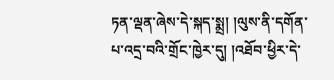ཏན་ལྡན་ཞེས་དེ་སྐད་སྨྲ། །ལུས་ནི་དགོན་པ་འདྲ་བའི་གྲོང་ཁྱེར་དུ། །འཐོབ་ཕྱིར་དེ་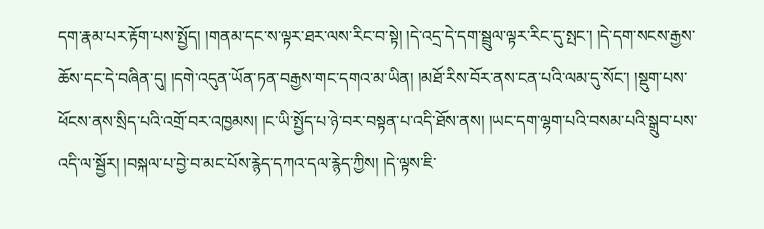དག་རྣམ་པར་རྟོག་པས་སྤྱོད། །གནམ་དང་ས་ལྟར་ཐར་ལས་རིང་བ་སྟེ། །དེ་འདྲ་དེ་དག་སྦྲུལ་ལྟར་རིང་དུ་སྤང་། །དེ་དག་སངས་རྒྱས་ཆོས་དང་དེ་བཞིན་དུ། །དགེ་འདུན་ཡོན་ཏན་བརྒྱས་གང་དགའ་མ་ཡིན། །མཐོ་རིས་བོར་ནས་ངན་པའི་ལམ་དུ་སོང་། །སྡུག་པས་ཕོངས་ནས་སྲིད་པའི་འགྲོ་བར་འཁྱམས། །ང་ཡི་སྤྱོད་པ་ཉེ་བར་བསྟན་པ་འདི་ཐོས་ནས། །ཡང་དག་ལྷག་པའི་བསམ་པའི་སྒྲུབ་པས་འདི་ལ་སྦྱོར། །བསྐལ་པ་བྱེ་བ་མང་པོས་རྙེད་དཀའ་དལ་རྙེད་ཀྱིས། །དེ་ལྟས་ཇི་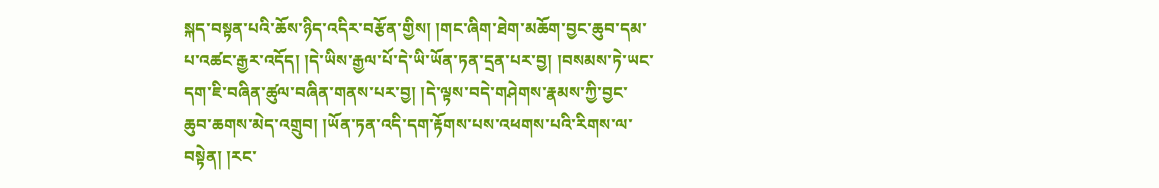སྐད་བསྟན་པའི་ཆོས་ཉིད་འདིར་བརྩོན་གྱིས། །གང་ཞིག་ཐེག་མཆོག་བྱང་ཆུབ་དམ་པ་འཚང་རྒྱར་འདོད། །དེ་ཡིས་རྒྱལ་པོ་དེ་ཡི་ཡོན་ཏན་དྲན་པར་བྱ། །བསམས་ཏེ་ཡང་དག་ཇི་བཞིན་ཚུལ་བཞིན་གནས་པར་བྱ། །དེ་ལྟས་བདེ་གཤེགས་རྣམས་ཀྱི་བྱང་ཆུབ་ཆགས་མེད་འགྲུབ། །ཡོན་ཏན་འདི་དག་རྟོགས་པས་འཕགས་པའི་རིགས་ལ་བསྟེན། །རང་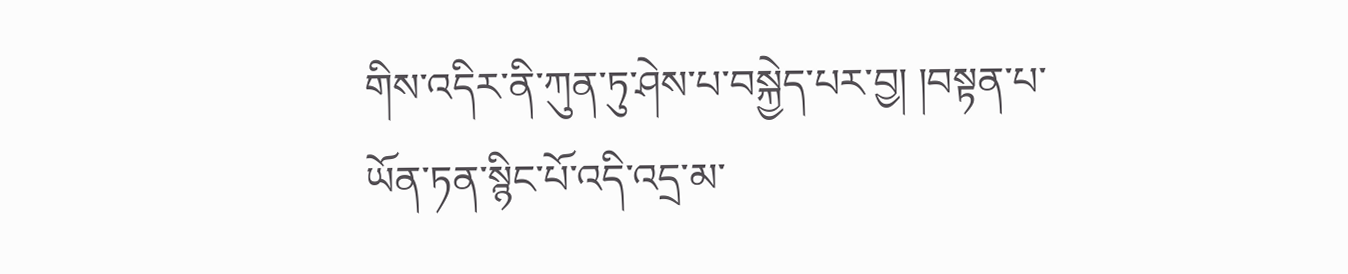གིས་འདིར་ནི་ཀུན་ཏུ་ཤེས་པ་བསྐྱེད་པར་བྱ། །བསྟན་པ་ཡོན་ཏན་སྙིང་པོ་འདི་འདྲ་མ་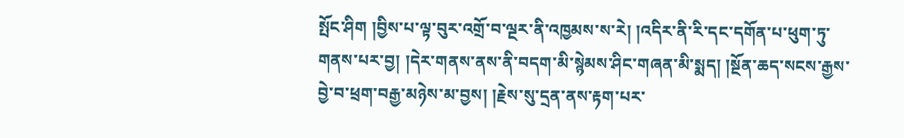སྤོང་ཤིག །བྱིས་པ་ལྟ་བུར་འགྲོ་བ་ལྔར་ནི་འཁྱམས་ས་རེ། །འདིར་ནི་རི་དང་དགོན་པ་ཕུག་ཏུ་གནས་པར་བྱ། །དེར་གནས་ནས་ནི་བདག་མི་སྙེམས་ཤིང་གཞན་མི་སྨད། །སྔོན་ཆད་སངས་རྒྱས་བྱེ་བ་ཕྲག་བརྒྱ་མཉེས་མ་བྱས། །རྗེས་སུ་དྲན་ནས་རྟག་པར་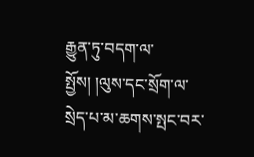རྒྱུན་ཏུ་བདག་ལ་སྤྱོས། །ལུས་དང་སྲོག་ལ་སྲེད་པ་མ་ཆགས་སྤང་བར་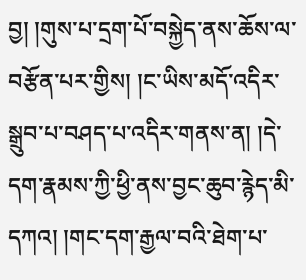བྱ། །གུས་པ་དྲག་པོ་བསྐྱེད་ནས་ཆོས་ལ་བརྩོན་པར་གྱིས། །ང་ཡིས་མདོ་འདིར་སྒྲུབ་པ་བཤད་པ་འདིར་གནས་ན། །དེ་དག་རྣམས་ཀྱི་ཕྱི་ནས་བྱང་ཆུབ་རྙེད་མི་དཀའ། །གང་དག་རྒྱལ་བའི་ཐེག་པ་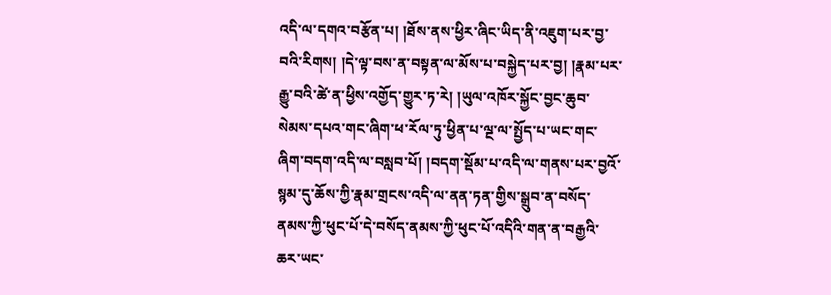འདི་ལ་དགའ་བརྩོན་པ། །ཐོས་ནས་ཕྱིར་ཞིང་ཡིད་ནི་འཇུག་པར་བྱ་བའི་རིགས། །དེ་ལྟ་བས་ན་བསྟན་ལ་མོས་པ་བསྐྱེད་པར་བྱ། །རྣམ་པར་རྒྱུ་བའི་ཚེ་ན་ཕྱིས་འགྱོད་གྱུར་ཏ་རེ། །ཡུལ་འཁོར་སྐྱོང་བྱང་ཆུབ་སེམས་དཔའ་གང་ཞིག་ཕ་རོལ་ཏུ་ཕྱིན་པ་ལྔ་ལ་སྤྱོད་པ་ཡང་གང་ཞིག་བདག་འདི་ལ་བསླབ་པོ། །བདག་སྡོམ་པ་འདི་ལ་གནས་པར་བྱའོ་སྙམ་དུ་ཆོས་ཀྱི་རྣམ་གྲངས་འདི་ལ་ནན་ཏན་གྱིས་སྒྲུབ་ན་བསོད་ནམས་ཀྱི་ཕུང་པོ་དེ་བསོད་ནམས་ཀྱི་ཕུང་པོ་འདིའི་གན་ན་བརྒྱའི་ཆར་ཡང་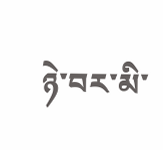ཉེ་བར་མི་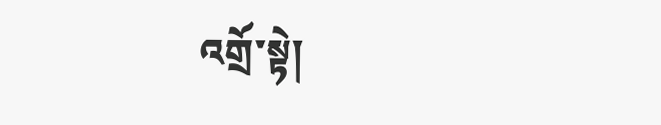འགྲོ་སྟེ།